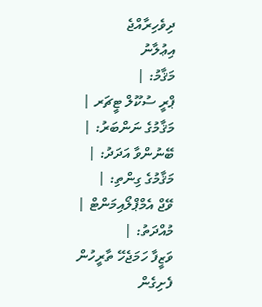ދިވެހިރާއްޖެ
އިޢުލާނު
މަޤާމު: |
ޕްރީ ސުކޫލް ޓީޗަރ |
މަޤާމުގެ ނަންބަރު: |
ބޭނުންވާ އަދަދު: |
މަޤާމުގެ ގިންތި: |
ވޭޖް އެމްޕްލޯއިމަންޓް |
މުއްދަތު: |
ވަޒީފާ ހަމަޖެހޭ ތާރީހުން ފެށިގެން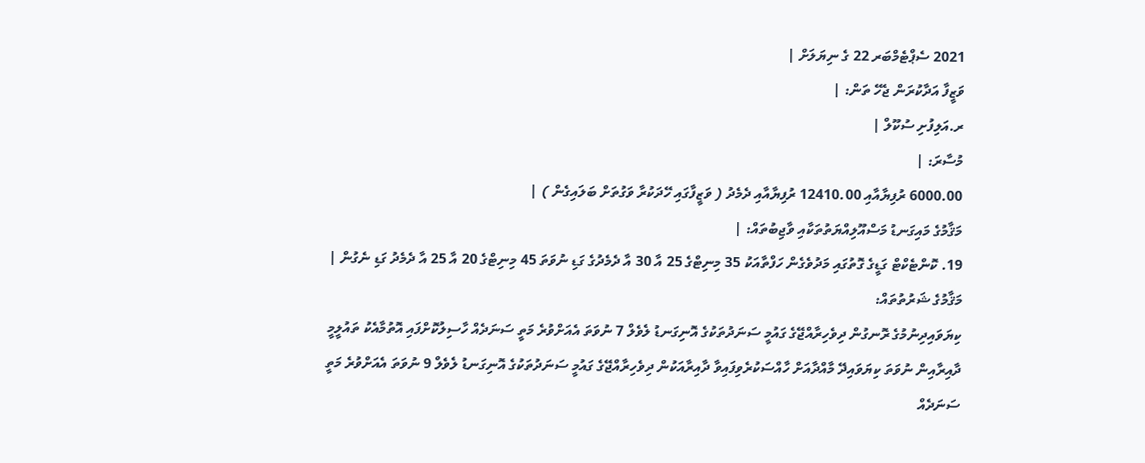2021 ސެޕްޓެމްބަރ 22 ގެ ނިޔަލަށް |
ވަޒީފާ އަދާކުރަން ޖެހޭ ތަން: |
ރ.އަލިފުށި ސުކޫލް |
މުސާރަ: |
6000.00 ރުފިޔާއާއި 12410.00 ރުފިޔާއާއި ދެމެދު ( ވަޒީފާގައި ހޭދަކުރާ ވަގުތަށް ބަލައިގެން ) |
މަޤާމުގެ މައިގަނޑު މަސްއޫލިއްޔަތުތަކާއި ވާޖިބުތައް: |
19. ކޮންޓެކްޓް ގަޑީގެ ގޮތުގައި މަދުވެގެން ހަފްތާއަކު 35 މިނިޓްގެ 25 އާ 30 އާ ދެމެދުގެ ގަޑި ނުވަތަ 45 މިނިޓްގެ 20 އާ 25 އާ ދެމެދު ގަޑި ނެގުން |
މަޤާމުގެ ޝަރުތުތައް:
ކިޔަވައިދިނުމުގެ ރޮނގުން ދިވެހިރާއްޖޭގެ ގައުމީ ސަނަދުތަކުގެ އޮނިގަނޑު ލެވެލް 7 ނުވަތަ އެއަށްވުރެ މަތީ ސަނަދެއް ހާސިލުކޮށްފައި އޮތުމާއެކު ތައުލީމީ ދާއިރާއިން ނުވަތަ ކިޔަވައިދޭ މާއްދާއަށް ހާއްސަކުރެވިފައިވާ ދާއިރާއަކުން ދިވެހިރާއްޖޭގެ ގައުމީ ސަނަދުތަކުގެ އޮނިގަނޑު ލެވެލް 9 ނުވަތަ އެއަށްވުރެ މަތީ ސަނަދެއް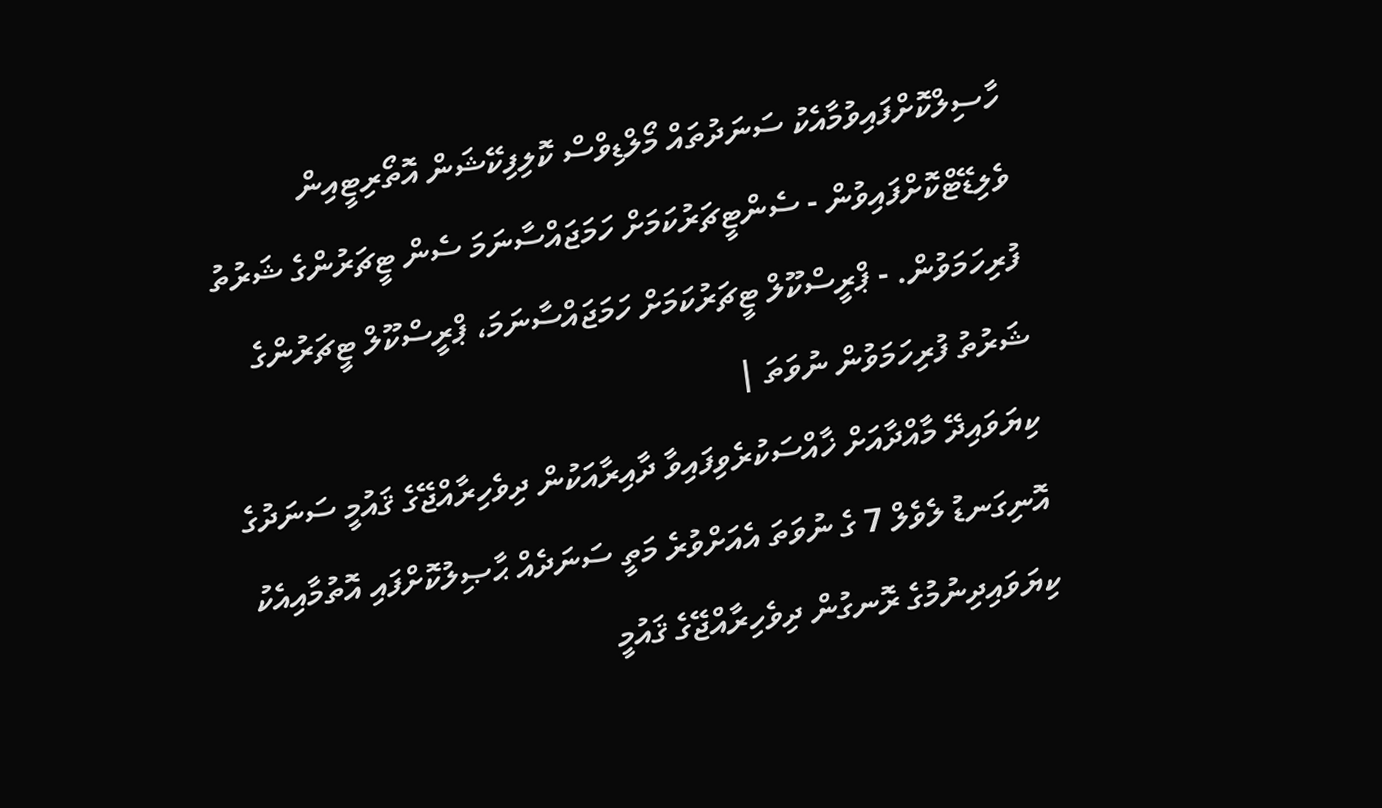ހާސިލްކޮށްފައިވުމާއެކު ސަނަދުތައް މޯލްޑިވްސް ކޮލިފިކޭޝަން އޮތޯރިޓީއިން ވެލިޑޭޓްކޮށްފައިވުން - ސެންޓީޗަރުކަމަށް ހަމަޖައްސާނަމަ ސެން ޓީޗަރުންގެ ޝަރުތު ފުރިހަމަވުން. - ޕްރީސްކޫލް ޓީޗަރުކަމަށް ހަމަޖައްސާނަމަ، ޕްރީސްކޫލް ޓީޗަރުންގެ ޝަރުތު ފުރިހަމަވުން ނުވަތަ |
ކިޔަވައިދޭ މާއްދާއަށް ޚާއްސަކުރެވިފައިވާ ދާއިރާއަކުން ދިވެހިރާއްޖޭގެ ޤައުމީ ސަނަދުގެ އޮނިގަނޑު ލެވެލް 7 ގެ ނުވަތަ އެއަށްވުރެ މަތީ ސަނަދެއް ޙާޞިލުކޮށްފައި އޮތުމާއިއެކު ކިޔަވައިދިނުމުގެ ރޮނގުން ދިވެހިރާއްޖޭގެ ޤައުމީ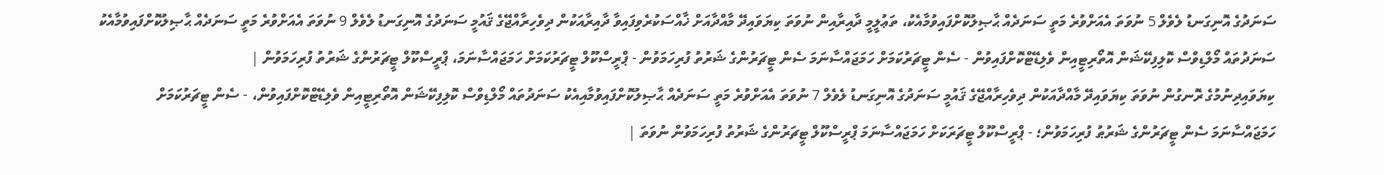ސަނަދުގެ އޮނިގަނޑު ލެވެލް 5 ނުވަތަ އެއަށްވުރެ މަތީ ސަނަދެއް ޙާޞިލުކޮށްފައިވުމާއެކު، ތަޢުލީމީ ދާއިރާއިން ނުވަތަ ކިޔަވައިދޭ މާއްދާއަށް ޚާއްސަކުރެވިފައިވާ ދާއިރާއަކުން ދިވެހިރާއްޖޭގެ ޤައުމީ ސަނަދުގެ އޮނިގަނޑު ލެވެލް 9 ނުވަތަ އެއަށްވުރެ މަތީ ސަނަދެއް ޙާޞިލުކޮށްފައިވުމާއެކު ސަނަދުތައް މޯލްޑިވްސް ކޮލިފިކޭޝަން އޮތޯރިޓީއިން ވެލިޑޭޓްކޮށްފައިވުން - ސެން ޓީޗަރުކަމަށް ހަމަޖައްސާނަމަ ސެން ޓީޗަރުންގެ ޝަރުތު ފުރިހަމަވުން - ޕްރީސްކޫލް ޓީޗަރުކަމަށް ހަމަޖައްސާނަމަ، ޕްރީސްކޫލް ޓީޗަރުންގެ ޝަރުތު ފުރިހަމަވުން |
ކިޔަވައިދިނުމުގެ ރޮނގުން ނުވަތަ ކިޔަވައިދޭ މާއްދާއަކުން ދިވެހިރާއްޖޭގެ ޤައުމީ ސަނަދުގެ އޮނިގަނޑު ލެވެލް 7 ނުވަތަ އެއަށްވުރެ މަތީ ސަނަދެއް ޙާޞިލުކޮށްފައިވުމާއިއެކު ސަނަދުތައް މޯލްޑިވްސް ކޮލިފިކޭޝަން އޮތޯރިޓީއިން ވެލިޑޭޓްކޮށްފައިވުން، - ސެން ޓީޗަރުކަމަށް ހަމަޖައްސާނަމަ ސެން ޓީޗަރުންގެ ޝަރުޠު ފުރިހަމަވުން؛ - ޕްރީސްކޫލް ޓީޗަރަކަށް ހަމަޖައްސާނަމަ ޕްރީސްކޫލް ޓީޗަރުންގެ ޝަރުތު ފުރިހަމަވުން ނުވަތަ |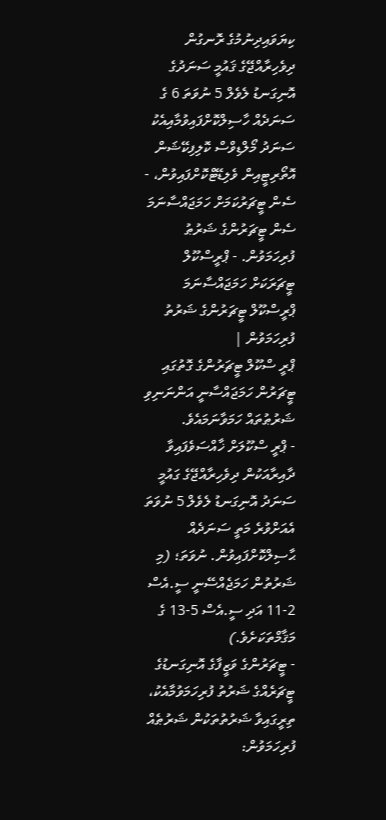ކިޔަވައިދިނުމުގެ ރޮނގުން ދިވެހިރާއްޖޭގެ ޤައުމީ ސަނަދުގެ އޮނިގަނޑު ލެވެލް 5 ނުވަތަ 6 ގެ ސަނަދެއް ހާސިލްކޮށްފައިވުމާއިއެކު ސަނަދު މޯލްޑިވްސް ކޮލިފިކޭޝަން އޮތޯރިޓީއިން ވެލިޑޭޓްކޮށްފައިވުން، - ސެން ޓީޗަރުކަމަށް ހަމަޖައްސާނަމަ ސެން ޓީޗަރުންގެ ޝަރުޠު ފުރިހަމަވުން. - ޕްރީސްކޫލް ޓީޗަރަކަށް ހަމަޖައްސާނަމަ ޕްރީސްކޫލް ޓީޗަރުންގެ ޝަރުތު ފުރިހަމަވުން |
ޕްރީ ސްކޫލް ޓީޗަރުންގެ ގޮތުގައި ޓީޗަރުން ހަމަޖައްސާނީ އަންނަނިވި ޝަރުޠުތައް ހަމަވާނަމައެވެ.
- ޕްރީ ސްކޫލަށް ޚާއްސަވެފައިވާ ދާއިރާއަކުން ދިވެހިރާއްޖޭގެ ގައުމީ ސަނަދު އޮނިގަނޑު ލެވެލް 5 ނުވަތަ އެއަށްވުރެ މަތީ ސަނަދެއް ޙާސިލްކޮށްފައިވުން. ނުވަތަ؛ (މި ޝަރުތުން ހަމަޖެއްސޭނީ ސީ.އެސް 2-11 އަދި ސީ.އެސް 5-13 ގެ މަޤާމްތަކަށެވެ.)
- ޓީޗަރުންގެ ވަޒީފާގެ އޮނިގަނޑުގެ ޓީޗަރެއްގެ ޝަރުތު ފުރިހަމަވުމާއެކު، ތިރީގައިވާ ޝަރުތުތަކުން ޝަރުޠެއް ފުރިހަމަވުން: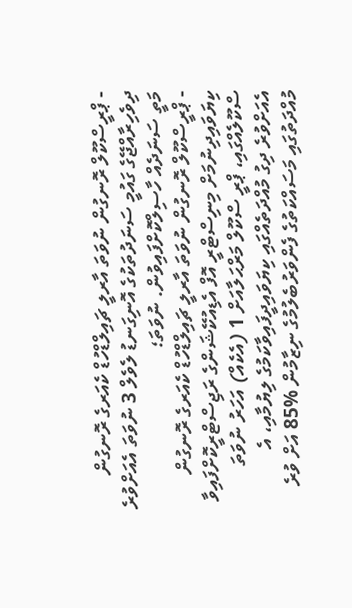- ޕްރީސްކޫލް ރޮނގުން ނުވަތަ އާރލީ ޗައިލްޑްހުޑް ކެއަރގެ ރޮނގުން ދިވެހިރާއްޖޭގެ ގައުމީ ސަނަދުތަކުގެ އޮނިގަނޑު ލެވެލް 3 ނުވަތަ އެއަށްވުރެ މަތީ ސަނަދެއް ހާސިލްކޮށްފައިވުން. ނުވަތަ؛
- ޕްރީސްކޫލް ރޮނގުން ނުވަތަ އާރލީ ޗައިލްޑްހުޑް ކެއަރގެ ރޮނގުން ކިޔަވައިދިނުމަށް މިނިސްޓްރީ އޮފް އެޑިއުކޭޝަންގެ ރަޖިސްޓްރީކޮށްފައިވާ ސްކޫލެއްގައި، ޕްރީ ސްކޫލް މަރްޙަލާއަށް 1 (އެކެއް) އަހަރު ނުވަތަ އެއަށްވުރެ ދިގު މުއްދަތެއްގައި ކިޔަވައިދީފައިވާކަމުގެ ލިޔުމާއި، އެ މުއްދަތުގައި މަސައްކަތުގެ ފެންވަރުބެލުމުގެ ނިޒާމުން %85 އަށް ވުރެ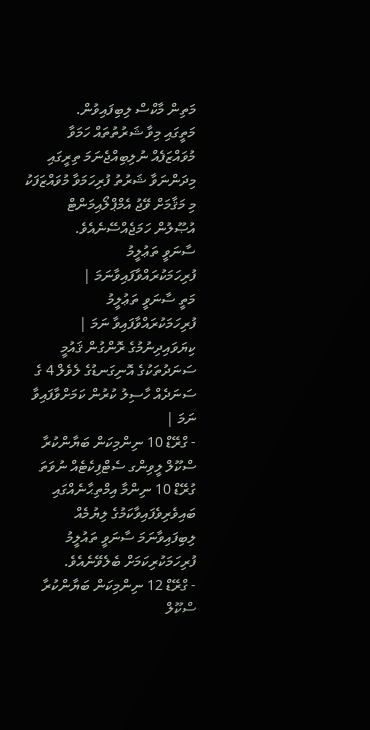މަތިން މާކްސް ލިބިފައިވުން.
މަތީގައި މިވާ ޝަރުތުތައް ހަމަވާ މުވައްޒަފެއް ނުލިބިއްޖެނަމަ ތިރީގައި މިދަންނަވާ ޝަރުތު ފުރިހަމަވާ މުވައްޒަފަކު މި މަޤާމަށް ވޭޖު އެމްޕްލޯއިމަންޓް އުޞޫލުން ހަމަޖެއްސޭނެއެވެ.
ސާނަވީ ތަޢުލީމު ފުރިހަމަކުރައްވާފައިވާނަމަ |
މަތީ ސާނަވީ ތަޢުލީމު ފުރިހަމަކުރައްވާފައިވާ ނަމަ |
ކިޔަވައިދިނުމުގެ ރޮންގުން ޤައުމީ ސަނަދުތަކުގެ އޮނިގަނޑުގެ ލެވެލް 4 ގެ ސަނަދެއް ހާސިލު ކުރުން ކަމަށްވާފައިވާ ނަމަ |
- ގްރޭޑް 10 ނިންމިކަން ބަޔާންކުރާ ސްކޫލް ލީވިންގ ސެޓްފިކެޓެއް ނުވަތަ ގުރޭޑް 10 ނިންމާ އިމްތިޙާނެއްގައި ބައިވެރިވެފައިވާކަމުގެ ލިޔުމެއް ލިބިފައިވާނަމަ ސާނަވީ ތައުލީމު ފުރިހަމަކުރިކަމަށް ބެލެވޭނެއެވެ.
- ގްރޭޑް 12 ނިންމިކަން ބަޔާންކުރާ ސްކޫލް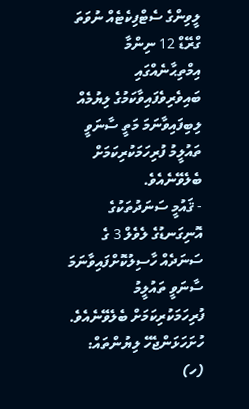ލީވިންގެ ސެޓްފިކެޓެއް ނުވަތަ ގްރޭޑް 12 ނިންމާ އިމްތިޙާނެއްގައި ބައިވެރިވެފައިވާކަމުގެ ލިޔުމެއް ލިބިފައިވާނަމަ މަތީ ސާނަވީ ތައުލީމު ފުރިހަމަކުރިކަމަށް ބެލެވޭނެއެވެ.
- ޤައުމީ ސަނަދުތަކުގެ އޮނިގަނޑުގެ ލެވެލް 3 ގެ ސަނަދެއް ހާސިލުކޮށްފައިވާނަމަ ސާނަވީ ތައުލީމު ފުރިހަމަކުރިކަމަށް ބެލެވޭނެއެވެ.
ހުށަހަޅަންޖެހޭ ލިޔުންތައް:
(ހ)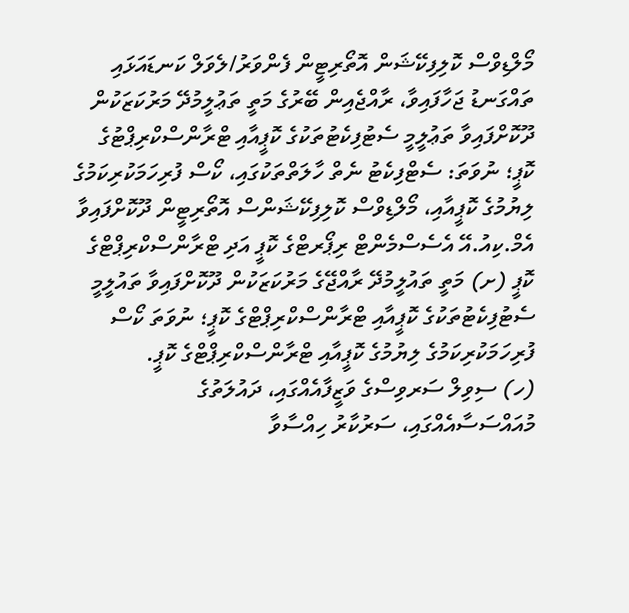މޯލްޑިވްސް ކޮލިފިކޭޝަން އޮތޯރިޓީން ފެންވަރު/ލެވަލް ކަނޑައަޅައި ތައްގަނޑު ޖަހާފައިވާ، ރާއްޖެއިން ބޭރުގެ މަތީ ތަޢުލީމުދޭ މަރުކަޒަކުން ދޫކޮށްފައިވާ ތަޢުލީމީ ސެޓުފިކެޓުތަކުގެ ކޮޕީއާއި ޓްރާންސްކްރިޕްޓުގެ ކޮޕީ؛ ނުވަތަ: ސެޓްފިކެޓު ނެތް ހާލަތްތަކުގައި، ކޯސް ފުރިހަމަކުރިކަމުގެ ލިޔުމުގެ ކޮޕީއާއި، މޯލްޑިވްސް ކޮލިފިކޭޝަންސް އޮތޯރިޓީން ދޫކޮށްފައިވާ އެމް.ކިއު.އޭ އެސެސްމެންޓް ރިޕޯރޓްގެ ކޮޕީ އަދި ޓްރާންސްކްރިޕްޓްގެ ކޮޕީ (ށ) މަތީ ތައުލީމުދޭ ރާއްޖޭގެ މަރުކަޒަކުން ދޫކޮށްފައިވާ ތައުލީމީ ސެޓުފިކެޓުތަކުގެ ކޮޕީއާއި ޓްރާންސްކްރިޕްޓްގެ ކޮޕީ؛ ނުވަތަ ކޯސް ފުރިހަމަކުރިކަމުގެ ލިޔުމުގެ ކޮޕީއާއި ޓްރާންސްކްރިޕްޓްގެ ކޮޕީ.
(ހ) ސިވިލް ސަރވިސްގެ ވަޒީފާއެއްގައި، ދައުލަތުގެ މުއައްސަސާއެއްގައި، ސަރުކާރު ހިއްސާވާ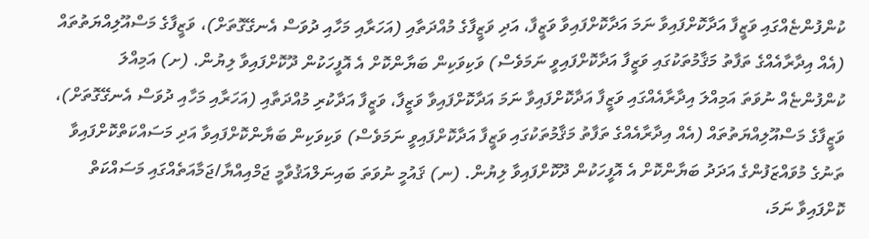ކުންފުންޏެއްގައި ވަޒީފާ އަދާކޮށްފައިވާ ނަމަ އަދާކޮށްފައިވާ ވަޒީފާ، އަދި ވަޒީފާގެ މުއްދަތާއި (އަހަރާއި މަހާއި ދުވަސް އެނގޭގޮތަށް)، ވަޒީފާގެ މަސްއޫލިއްޔަތުތައް (އެއް އިދާރާއެއްގެ ތަފާތު މަޤާމުތަކުގައި ވަޒީފާ އަދާކޮށްފައިވީ ނަމަވެސް) ވަކިވަކިން ބަޔާންކޮށް އެ އޮފީހަކުން ދޫކޮށްފައިވާ ލިޔުން. (ށ) އަމިއްލަ ކުންފުންޏެއް ނުވަތަ އަމިއްލަ އިދާރާއެއްގައި ވަޒީފާ އަދާކޮށްފައިވާ ނަމަ އަދާކޮށްފައިވާ ވަޒީފާ، ވަޒީފާ އަދާކުރި މުއްދަތާއި (އަހަރާއި މަހާއި ދުވަސް އެނގޭގޮތަށް)، ވަޒީފާގެ މަސްއޫލިއްޔަތުތައް (އެއް އިދާރާއެއްގެ ތަފާތު މަޤާމުތަކުގައި ވަޒީފާ އަދާކޮށްފައިވީ ނަމަވެސް) ވަކިވަކިން ބަޔާންކޮށްފައިވާ އަދި މަސައްކަތްކޮށްފައިވާ ތަނުގެ މުވައްޒަފުންގެ އަދަދު ބަޔާންކޮށް އެ އޮފީހަކުން ދޫކޮށްފައިވާ ލިޔުން. (ނ) ޤައުމީ ނުވަތަ ބައިނަލްއަޤުވާމީ ޖަމްއިއްޔާ/ޖަމާއަތެއްގައި މަސައްކަތް ކޮށްފައިވާ ނަމަ،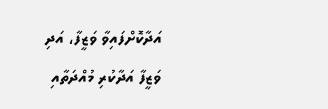އަދާކޮށްފައިވާ ވަޒީފާ، އަދި ވަޒީފާ އަދާކުރި މުއްދަތާއި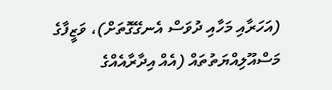(އަހަރާއި މަހާއި ދުވަސް އެނގޭގޮތަށް)، ވަޒީފާގެ މަސްއޫލިއްޔަތުތައް (އެއް އިދާރާއެއްގެ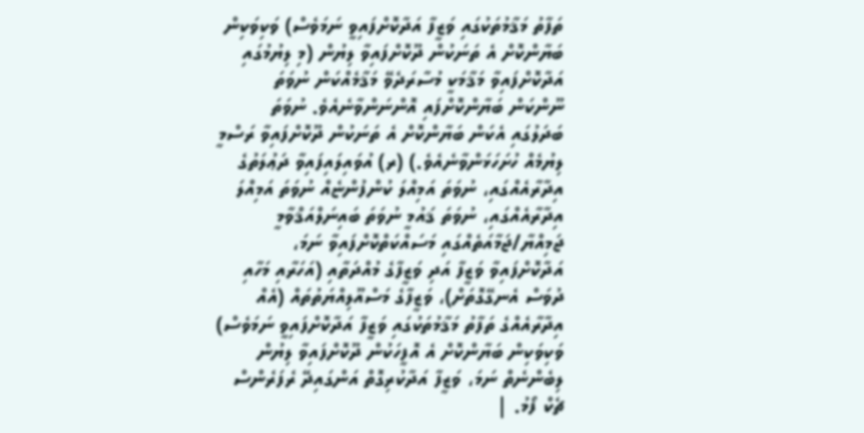ތަފާތު މަޤާމުތަކުގައި ވަޒީފާ އަދާކޮށްފައިވީ ނަމަވެސް) ވަކިވަކިން ބަޔާންކޮށް އެ ތަނަކުން ދޫކޮށްފައިވާ ލިޔުން (މި ލިޔުމުގައި އަދާކޮށްފައިވާ މަޤާމަކީ މުސާރަދެވޭ މަޤާމެއްކަން ނުވަތަ ނޫންކަން ބަޔާންކޮށްފައި އޮންނަންވާނެއެވެ. ނުވަތަ ބަދަލުގައި އެކަން ބަޔާންކޮށް އެ ތަނަކުން ދޫކޮށްފައިވާ ރަސްމީ ލިޔުމެއް ހުށަހަޅަންވާނެއެވެ.) (ރ) އުވައިލައިފައިވާ ދަޢުލަތުގެ އިދާރާއެއްގައި، ނުވަތަ އަމިއްލަ ކުންފުންޏެއް ނުވަތަ އަމިއްލަ އިދާރާއެއްގައި، ނުވަތަ ޤައުމީ ނުވަތަ ބައިނަލްއަޤްވާމީ ޖަމިއްޔާ/ޖަމާއަތެއްގައި މަސައްކަތްކޮށްފައިވާ ނަމަ، އަދާކޮށްފައިވާ ވަޒީފާ އަދި ވަޒީފާގެ މުއްދަތާއި (އަހަރާއި މަހާއި ދުވަސް އެނގޭގޮތަށް)، ވަޒީފާގެ މަސްއޫލިއްޔަތުތައް (އެއް އިދާރާއެއްގެ ތަފާތު މަޤާމުތަކުގައި ވަޒީފާ އަދާކޮށްފައިވީ ނަމަވެސް) ވަކިވަކިން ބަޔާންކޮށް އެ އޮފީހަކުން ދޫކޮށްފައިވާ ލިޔުން ލިބެންނެތް ނަމަ، ވަޒީފާ އަދާކުރިގޮތް އަންގައިދޭ ރެފަރެންސް ޗެކް ފޯމު. |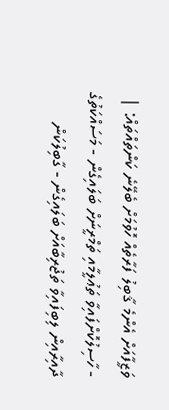ވަޒީފާއަށް އެންމެ ޤާބިލު ފަރާތެއް ހޮވުމަށް ބެލޭނެ ކަންތައްތައް: |
- ހާސިލުކޮށްފައިވާ ތަޢުލީމާއި ތަމްރީނަށް ބަލައިގެން - މަސައްކަތުގެ ދާއިރާއިން ލިބިފައިވާ ތަޖުރިބާއަށް ބަލައިގެން - ގާބިލުކަން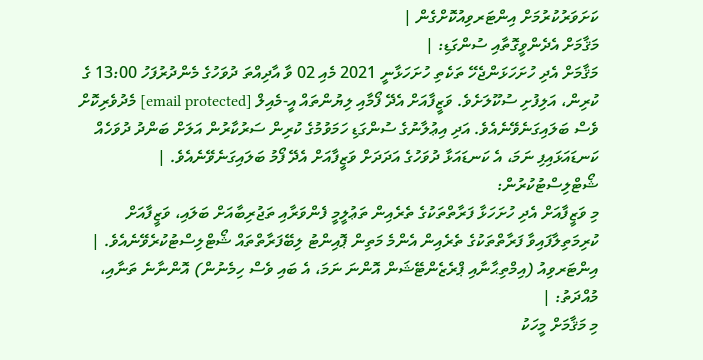ކަށަވަރުކުރުމަށް އިންޓަރވިއުކޮށްގެން |
މަޤާމަށް އެދެންވީގޮތާއި ސުންގަޑި: |
މަޤާމަށް އެދި ހުށަހަޅަންޖެހޭ ތަކެތި ހުށަހަޅާނީ 2021 މެއި 02 ވާ އާދިއްތަ ދުވަހުގެ މެންދުރުފަހު 13:00 ގެ ކުރިން، އަލިފުށި ސުކޫލަށެވެ. ވަޒީފާއަށް އެދޭ ފޯމާއި ލިޔުންތައް އީ-މެއިލް [email protected] މެދުވެރިކޮށް ވެސް ބަލައިގަނެވޭނެއެވެ. އަދި އިޢުލާނުގެ ސުންގަޑި ހަމަވުމުގެ ކުރިން ސަރުކާރުން އަލަށް ބަންދު ދުވަހެއް ކަނޑައަޅައިފި ނަމަ، އެ ކަނޑައަޅާ ދުވަހުގެ އަދަދަށް ވަޒީފާއަށް އެދޭ ފޯމު ބަލައިގަނެވޭނެއެވެ. |
ޝޯޓްލިސްޓުކުރުން:
މި ވަޒީފާއަށް އެދި ހުށަހަޅާ ފަރާތްތަކުގެ ތެރެއިން ތަޢުލީމީ ފެންވަރާއި ތަޖުރިބާއަށް ބަލައި، ވަޒީފާއަށް ކުރިމަތިލާފައިވާ ފަރާތްތަކުގެ ތެރެއިން އެންމެ މަތިން ޕޮއިންޓު ލިބޭފަރާތްތައް ޝޯޓްލިސްޓުކުރެވޭނެއެވެ. |
އިންޓަރވިއު (އިމްތިޙާނާއި ޕްރެޒެންޓޭޝަން އޮންނަ ނަމަ، އެ ބައި ވެސް ހިމެނުން) އޮންނާނެ ތަނާއި، މުއްދަތު: |
މި މަޤާމަށް މީހަކު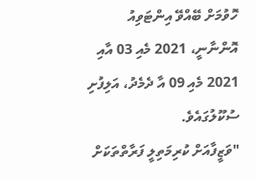ހޮވުމަށް ބޭއްވޭ އިންޓަވިއު އޮންނާނީ، 2021 މެއި 03 އާއި 2021 މެއި 09 އާ ދެމެދު، އަލިފުށި ސުކޫލުގައެވެ.
"ވަޒީފާއަށް ކުރިމަތިލީ ފަރާތްތަކަށް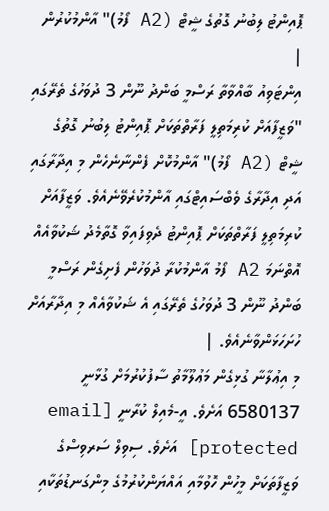ޕޮއިންޓު ލިބުނު ގޮތުގެ ޝީޓް (A2 ފޯމު)" އާންމުކުރުން |
އިންޓަވިއު ބާއްވާތާ ރަސްމީ ބަންދު ނޫން 3 ދުވަހުގެ ތެރޭގައި "ވަޒީފާއަށް ކުރިމަތިލީ ފަރާތްތަކަށް ޕޮއިންޓު ލިބުނު ގޮތުގެ ޝީޓް (A2 ފޯމު)" އާންމުކޮށް ފެންނާނެހެން މި އިދާރާގައި އަދި އިދާރާގެ ވެބްސައިޓްގައި އާންމުކުރެވޭނެއެވެ. ވަޒީފާއަށް ކުރިމަތިލީ ފަރާތްތަކަށް ޕޮއިންޓު ދެވިފައިވާ ގޮތާމެދު ޝަކުވާއެއް އޮތްނަމަ A2 ފޯމު އާންމުކުރާ ދުވަހުން ފެށިގެން ރަސްމީ ބަންދު ނޫން 3 ދުވަހުގެ ތެރޭގައި އެ ޝަކުވާއެއް މި އިދާރާއަށް ހުށަހަޅަންވާނެއެވެ. |
މި އިޢުލާނާ ގުޅިގެން މަޢުލޫމާތު ސާފުކުރުމަށް ގުޅާނީ 6580137 އަށެވެ. އީ-މެއިލް ކުރާނީ [email protected] އަށެވެ. ސިވިލް ސަރވިސްގެ ވަޒީފާތަކަށް މީހުން ހޮވުމާއި އައްޔަންކުރުމުގެ މިންގަނޑުތަކާއި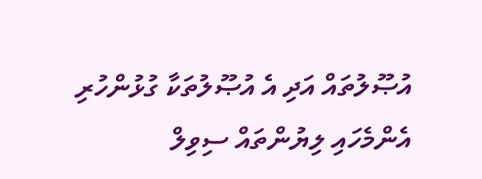އުޞޫލުތައް އަދި އެ އުޞޫލުތަކާ ގުޅުންހުރި އެންމެހައި ލިޔުންތައް ސިވިލް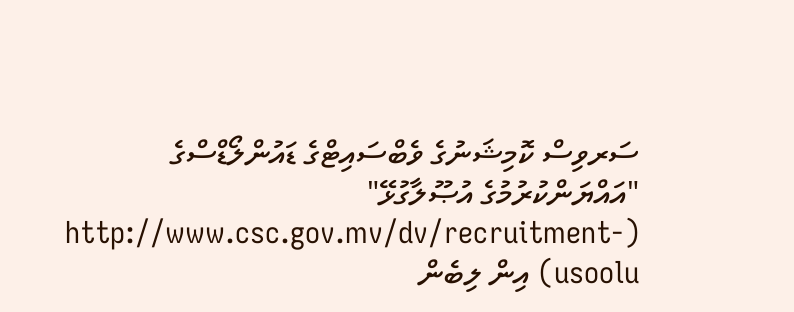ސަރވިސް ކޮމިޝަނުގެ ވެބްސައިޓްގެ ޑައުންލޯޑްސްގެ "އައްޔަންކުރުމުގެ އުޞޫލާގުޅޭ" (http://www.csc.gov.mv/dv/recruitment-usoolu) އިން ލިބެން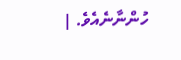ހުންނާނެއެވެ. |